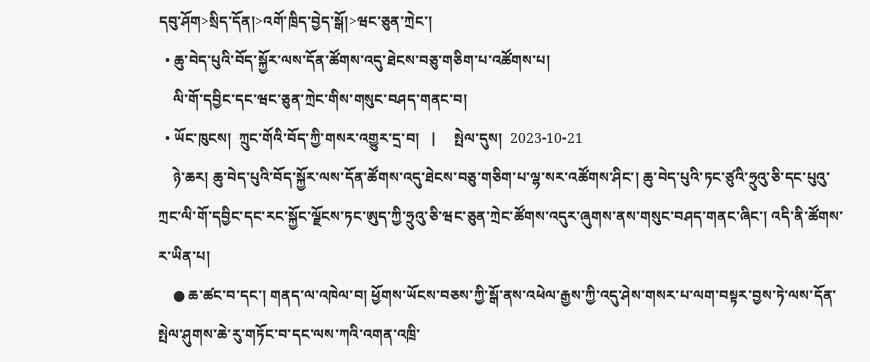དབུ་ཤོག>སྲིད་དོན།>འགོ་ཁྲིད་བྱེད་སྒོ།>ཝང་ཅུན་ཀྲེང་།
  • ཆུ་བེད་པུའི་བོད་སྐྱོར་ལས་དོན་ཚོགས་འདུ་ཐེངས་བཅུ་གཅིག་པ་འཚོགས་པ།
    ལི་གོ་དབྱིང་དང་ཝང་ཅུན་ཀྲེང་གིས་གསུང་བཤད་གནང་བ།
  • ཡོང་ཁུངས།  ཀྲུང་གོའི་བོད་ཀྱི་གསར་འགྱུར་དྲ་བ།   |     སྤེལ་དུས།  2023-10-21
    ཉེ་ཆར། ཆུ་བེད་པུའི་བོད་སྐྱོར་ལས་དོན་ཚོགས་འདུ་ཐེངས་བཅུ་གཅིག་པ་ལྷ་སར་འཚོགས་ཤིང་། ཆུ་བེད་པུའི་ཏང་ཙུའི་ཧྲུའུ་ཅི་དང་པུའུ་ཀྲང་ལི་གོ་དབྱིང་དང་རང་སྐྱོང་ལྗོངས་ཏང་ཨུད་ཀྱི་ཧྲུའུ་ཅི་ཝང་ཅུན་ཀྲེང་ཚོགས་འདུར་ཞུགས་ནས་གསུང་བཤད་གནང་ཞིང་། འདི་ནི་ཚོགས་ར་ཡིན་པ།
    ● ཆ་ཚང་བ་དང་། གནད་ལ་འཁེལ་བ། ཕྱོགས་ཡོངས་བཅས་ཀྱི་སྒོ་ནས་འཕེལ་རྒྱས་ཀྱི་འདུ་ཤེས་གསར་པ་ལག་བསྟར་བྱས་ཏེ་ལས་དོན་སྤེལ་ཤུགས་ཆེ་རུ་གཏོང་བ་དང་ལས་ཀའི་འགན་འཁྲི་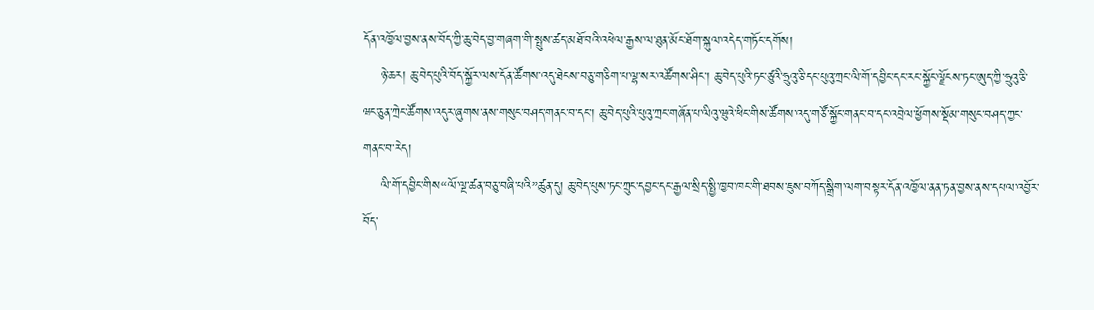དོན་འཁྱོལ་བྱས་ནས་བོད་ཀྱི་ཆུ་བེད་བྱ་གཞག་གི་སྤུས་ཚད་མཐོ་བའི་འཕེལ་རྒྱས་ལ་ཐུན་མོང་ཐོག་སྐུལ་འདེད་གཏོང་དགོས།
    ཉེ་ཆར། ཆུ་བེད་པུའི་བོད་སྐྱོར་ལས་དོན་ཚོགས་འདུ་ཐེངས་བཅུ་གཅིག་པ་ལྷ་སར་འཚོགས་ཤིང་། ཆུ་བེད་པུའི་ཏང་ཙུའི་ཧྲུའུ་ཅི་དང་པུའུ་ཀྲང་ལི་གོ་དབྱིང་དང་རང་སྐྱོང་ལྗོངས་ཏང་ཨུད་ཀྱི་ཧྲུའུ་ཅི་ཝང་ཅུན་ཀྲེང་ཚོགས་འདུར་ཞུགས་ནས་གསུང་བཤད་གནང་བ་དང་། ཆུ་བེད་པུའི་པུའུ་ཀྲང་གཞོན་པ་ལིའུ་ཝུའེ་ཕིང་གིས་ཚོགས་འདུ་གཙོ་སྐྱོང་གནང་བ་དང་འབྲེལ་ཕྱོགས་སྡོམ་གསུང་བཤད་ཀྱང་གནང་བ་རེད།
    ལི་གོ་དབྱིང་གིས“ལོ་ལྔ་ཚན་བཅུ་བཞི་པའི”ཚུན་དུ། ཆུ་བེད་པུས་ཏང་ཀྲུང་དབྱང་དང་རྒྱལ་སྲིད་སྤྱི་ཁྱབ་ཁང་གི་ཐབས་ཇུས་བཀོད་སྒྲིག་ལག་བསྟར་དོན་འཁྱོལ་ནན་ཏན་བྱས་ནས་དཔལ་འབྱོར་བོད་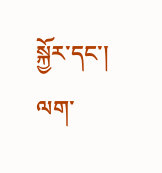སྐྱོར་དང་། ལག་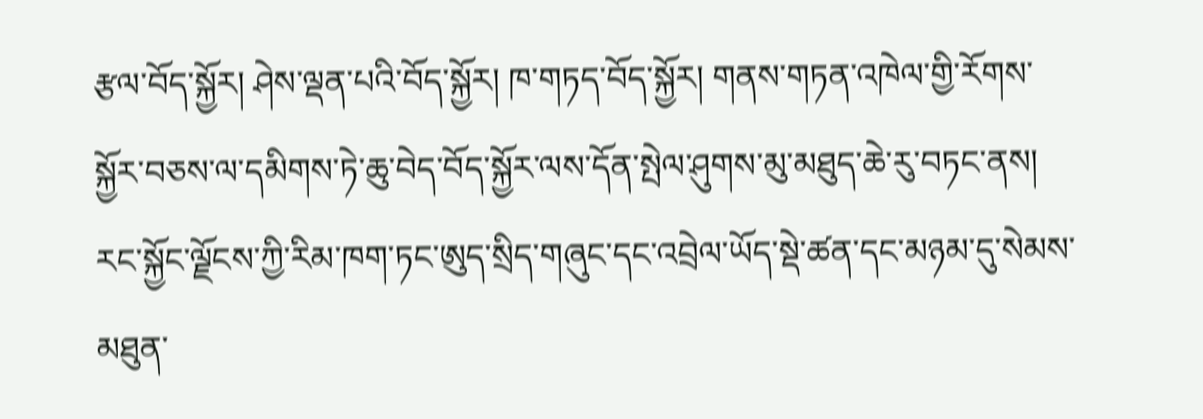རྩལ་བོད་སྐྱོར། ཤེས་ལྡན་པའི་བོད་སྐྱོར། ཁ་གཏད་བོད་སྐྱོར། གནས་གཏན་འཁེལ་གྱི་རོགས་སྐྱོར་བཅས་ལ་དམིགས་ཏེ་ཆུ་བེད་བོད་སྐྱོར་ལས་དོན་སྤེལ་ཤུགས་མུ་མཐུད་ཆེ་རུ་བཏང་ནས། རང་སྐྱོང་ལྗོངས་ཀྱི་རིམ་ཁག་ཏང་ཨུད་སྲིད་གཞུང་དང་འབྲེལ་ཡོད་སྡེ་ཚན་དང་མཉམ་དུ་སེམས་མཐུན་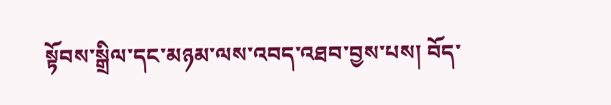སྟོབས་སྒྲིལ་དང་མཉམ་ལས་འབད་འཐབ་བྱས་པས། བོད་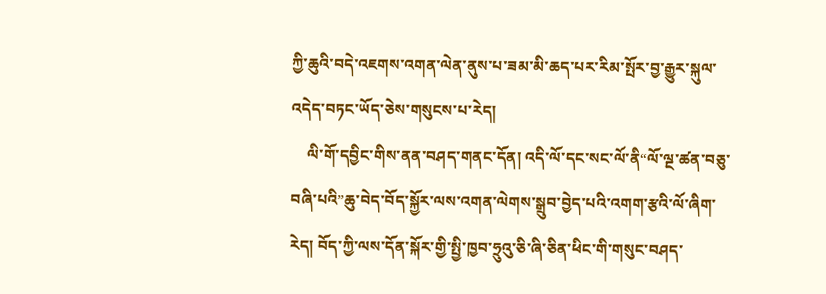ཀྱི་ཆུའི་བདེ་འཇགས་འགན་ལེན་ནུས་པ་ཟམ་མི་ཆད་པར་རིམ་སྤོར་བྱ་རྒྱུར་སྐུལ་འདེད་བཏང་ཡོད་ཅེས་གསུངས་པ་རེད།
    ལི་གོ་དབྱིང་གིས་ནན་བཤད་གནང་དོན། འདི་ལོ་དང་སང་ལོ་ནི“ལོ་ལྔ་ཚན་བཅུ་བཞི་པའི”ཆུ་བེད་བོད་སྐྱོར་ལས་འགན་ལེགས་སྒྲུབ་བྱེད་པའི་འགག་རྩའི་ལོ་ཞིག་རེད། བོད་ཀྱི་ལས་དོན་སྐོར་གྱི་སྤྱི་ཁྱབ་ཧྲུའུ་ཅི་ཞི་ཅིན་ཕིང་གི་གསུང་བཤད་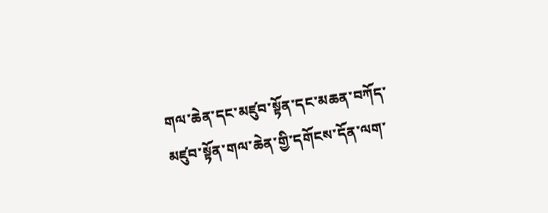གལ་ཆེན་དང་མཛུབ་སྟོན་དང་མཆན་བཀོད་མཛུབ་སྟོན་གལ་ཆེན་གྱི་དགོངས་དོན་ལག་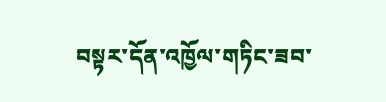བསྟར་དོན་འཁྱོལ་གཏིང་ཟབ་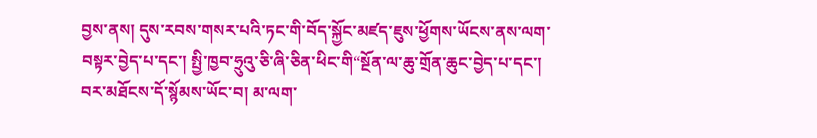བྱས་ནས། དུས་རབས་གསར་པའི་ཏང་གི་བོད་སྐྱོང་མཛད་ཇུས་ཕྱོགས་ཡོངས་ནས་ལག་བསྟར་བྱེད་པ་དང་། སྤྱི་ཁྱབ་ཧྲུའུ་ཅི་ཞི་ཅིན་ཕིང་གི“སྔོན་ལ་ཆུ་གྲོན་ཆུང་བྱེད་པ་དང་། བར་མཐོངས་དོ་སྙོམས་ཡོང་བ། མ་ལག་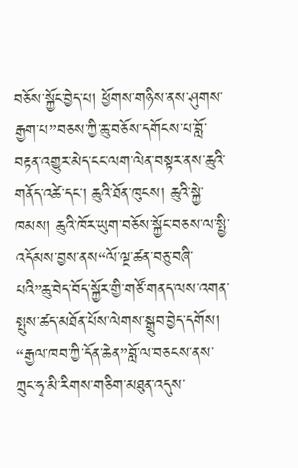བཅོས་སྐྱོང་བྱེད་པ། ཕྱོགས་གཉིས་ནས་ཤུགས་རྒྱག་པ”བཅས་ཀྱི་ཆུ་བཅོས་དགོངས་པ་བློ་བརྟན་འགྱུར་མེད་ངང་ལག་ལེན་བསྟར་ནས་ཆུའི་གནོད་འཚེ་དང་། ཆུའི་ཐོན་ཁུངས། ཆུའི་སྐྱེ་ཁམས། ཆུའི་ཁོར་ཡུག་བཅོས་སྐྱོང་བཅས་ལ་སྤྱི་འདོམས་བྱས་ནས“ལོ་ལྔ་ཚན་བཅུ་བཞི་པའི”ཆུ་བེད་བོད་སྐྱོར་གྱི་གཙོ་གནད་ལས་འགན་སྤུས་ཚད་མཐོན་པོས་ལེགས་སྒྲུབ་བྱེད་དགོས། “རྒྱལ་ཁབ་ཀྱི་དོན་ཆེན”བློ་ལ་བཅངས་ནས་ཀྲུང་ཧྭ་མི་རིགས་གཅིག་མཐུན་འདུས་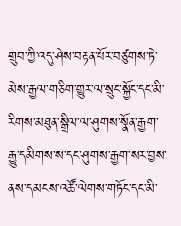གྲུབ་ཀྱི་འདུ་ཤེས་བརྟན་པོར་བཙུགས་ཏེ་མེས་རྒྱལ་གཅིག་གྱུར་ལ་སྲུང་སྐྱོང་དང་མི་རིགས་མཐུན་སྒྲིལ་ལ་ཤུགས་སྣོན་རྒྱག་རྒྱུ་དམིགས་ས་དང་ཤུགས་རྒྱག་སར་བྱས་ནས་དམངས་འཚོ་ལེགས་གཏོང་དང་མི་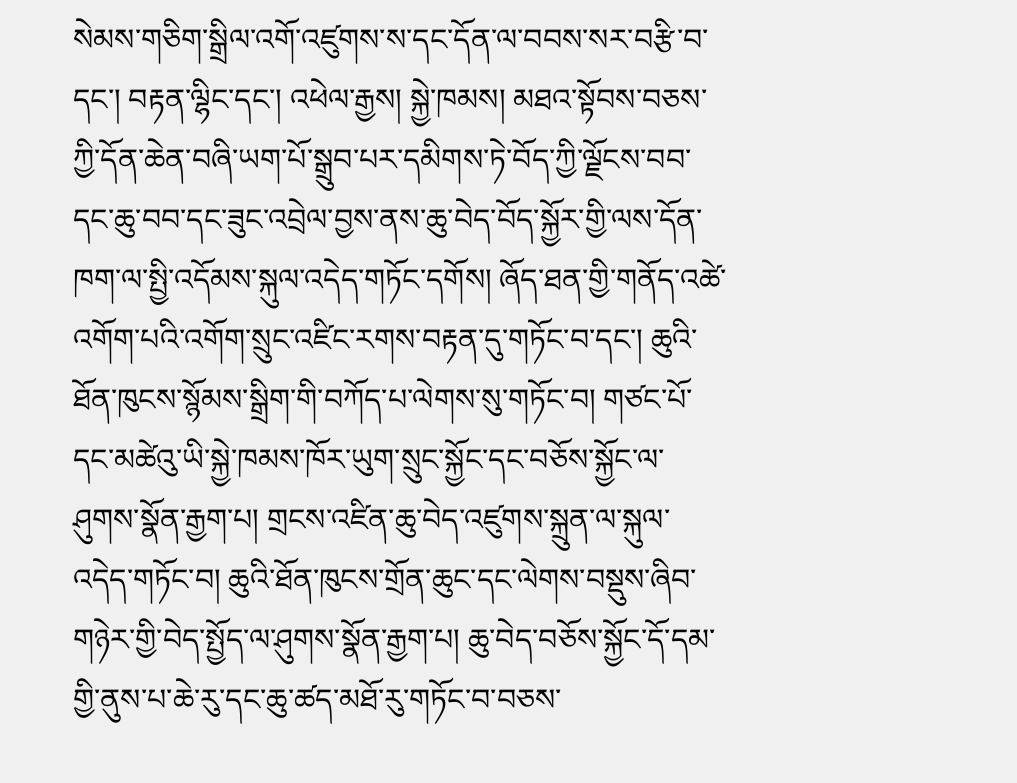སེམས་གཅིག་སྒྲིལ་འགོ་འཛུགས་ས་དང་དོན་ལ་བབས་སར་བརྩི་བ་དང་། བརྟན་ལྷིང་དང་། འཕེལ་རྒྱས། སྐྱེ་ཁམས། མཐའ་སྟོབས་བཅས་ཀྱི་དོན་ཆེན་བཞི་ཡག་པོ་སྒྲུབ་པར་དམིགས་ཏེ་བོད་ཀྱི་ལྗོངས་བབ་དང་ཆུ་བབ་དང་ཟུང་འབྲེལ་བྱས་ནས་ཆུ་བེད་བོད་སྐྱོར་གྱི་ལས་དོན་ཁག་ལ་སྤྱི་འདོམས་སྐུལ་འདེད་གཏོང་དགོས། ཞོད་ཐན་གྱི་གནོད་འཚེ་འགོག་པའི་འགོག་སྲུང་འཛིང་རགས་བརྟན་དུ་གཏོང་བ་དང་། ཆུའི་ཐོན་ཁུངས་སྙོམས་སྒྲིག་གི་བཀོད་པ་ལེགས་སུ་གཏོང་བ། གཙང་པོ་དང་མཚེའུ་ཡི་སྐྱེ་ཁམས་ཁོར་ཡུག་སྲུང་སྐྱོང་དང་བཅོས་སྐྱོང་ལ་ཤུགས་སྣོན་རྒྱག་པ། གྲངས་འཛིན་ཆུ་བེད་འཛུགས་སྐྲུན་ལ་སྐུལ་འདེད་གཏོང་བ། ཆུའི་ཐོན་ཁུངས་གྲོན་ཆུང་དང་ལེགས་བསྡུས་ཞིབ་གཉེར་གྱི་བེད་སྤྱོད་ལ་ཤུགས་སྣོན་རྒྱག་པ། ཆུ་བེད་བཅོས་སྐྱོང་དོ་དམ་གྱི་ནུས་པ་ཆེ་རུ་དང་ཆུ་ཚད་མཐོ་རུ་གཏོང་བ་བཅས་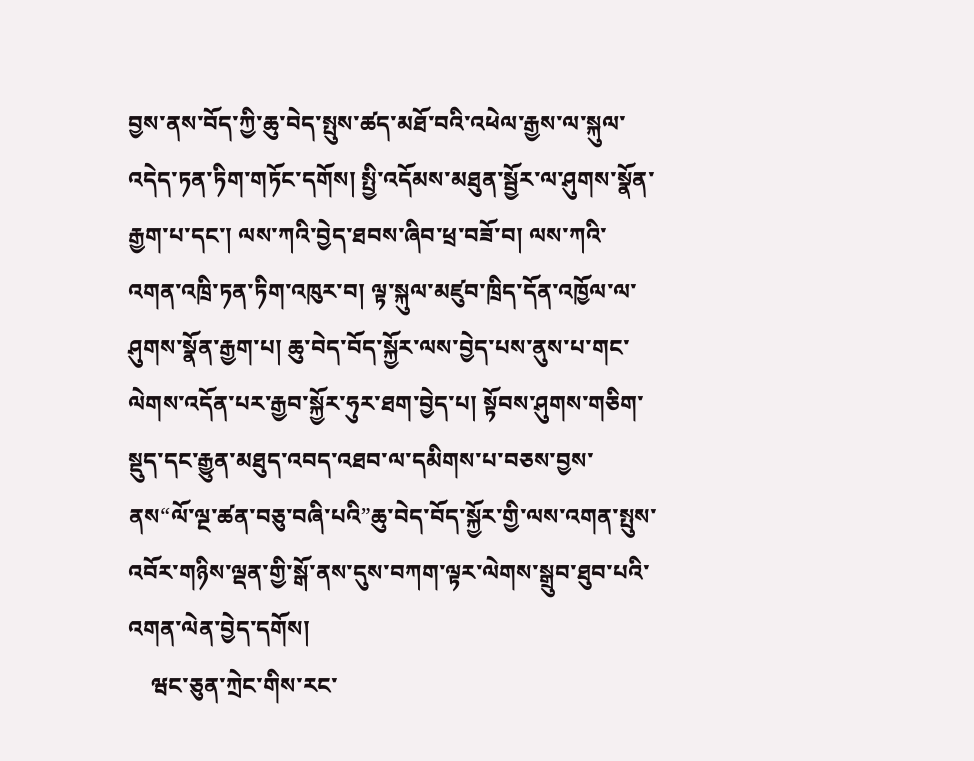བྱས་ནས་བོད་ཀྱི་ཆུ་བེད་སྤུས་ཚད་མཐོ་བའི་འཕེལ་རྒྱས་ལ་སྐུལ་འདེད་ཏན་ཏིག་གཏོང་དགོས། སྤྱི་འདོམས་མཐུན་སྦྱོར་ལ་ཤུགས་སྣོན་རྒྱག་པ་དང་། ལས་ཀའི་བྱེད་ཐབས་ཞིབ་ཕྲ་བཟོ་བ། ལས་ཀའི་འགན་འཁྲི་ཏན་ཏིག་འཁུར་བ། ལྟ་སྐུལ་མཛུབ་ཁྲིད་དོན་འཁྱོལ་ལ་ཤུགས་སྣོན་རྒྱག་པ། ཆུ་བེད་བོད་སྐྱོར་ལས་བྱེད་པས་ནུས་པ་གང་ལེགས་འདོན་པར་རྒྱབ་སྐྱོར་ཧུར་ཐག་བྱེད་པ། སྟོབས་ཤུགས་གཅིག་སྡུད་དང་རྒྱུན་མཐུད་འབད་འཐབ་ལ་དམིགས་པ་བཅས་བྱས་ནས“ལོ་ལྔ་ཚན་བཅུ་བཞི་པའི”ཆུ་བེད་བོད་སྐྱོར་གྱི་ལས་འགན་སྤུས་འབོར་གཉིས་ལྡན་གྱི་སྒོ་ནས་དུས་བཀག་ལྟར་ལེགས་སྒྲུབ་ཐུབ་པའི་འགན་ལེན་བྱེད་དགོས།
    ཝང་ཅུན་ཀྲེང་གིས་རང་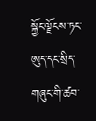སྐྱོང་ལྗོངས་ཏང་ཨུད་དང་སྲིད་གཞུང་གི་ཚབ་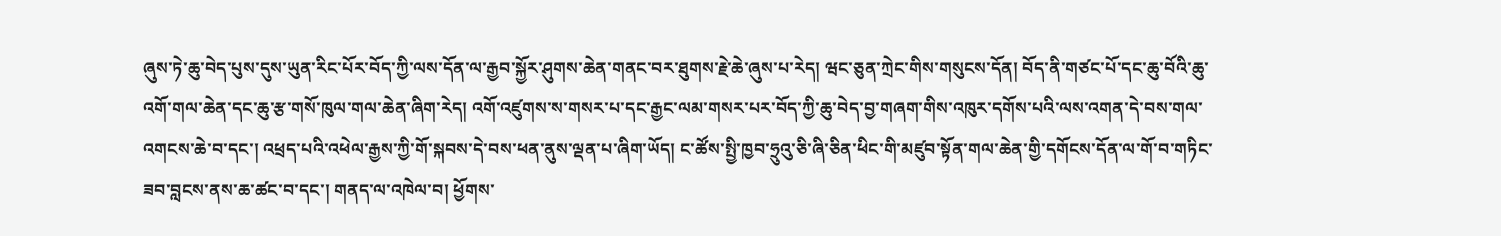ཞུས་ཏེ་ཆུ་བེད་པུས་དུས་ཡུན་རིང་པོར་བོད་ཀྱི་ལས་དོན་ལ་རྒྱབ་སྐྱོར་ཤུགས་ཆེན་གནང་བར་ཐུགས་རྗེ་ཆེ་ཞུས་པ་རེད། ཝང་ཅུན་ཀྲེང་གིས་གསུངས་དོན། བོད་ནི་གཙང་པོ་དང་ཆུ་བོའི་ཆུ་འགོ་གལ་ཆེན་དང་ཆུ་རྩ་གསོ་ཁུལ་གལ་ཆེན་ཞིག་རེད། འགོ་འཛུགས་ས་གསར་པ་དང་རྒྱང་ལམ་གསར་པར་བོད་ཀྱི་ཆུ་བེད་བྱ་གཞག་གིས་འཁུར་དགོས་པའི་ལས་འགན་དེ་བས་གལ་འགངས་ཆེ་བ་དང་། འཕྲད་པའི་འཕེལ་རྒྱས་ཀྱི་གོ་སྐབས་དེ་བས་ཕན་ནུས་ལྡན་པ་ཞིག་ཡོད། ང་ཚོས་སྤྱི་ཁྱབ་ཧྲུའུ་ཅི་ཞི་ཅིན་ཕིང་གི་མཛུབ་སྟོན་གལ་ཆེན་གྱི་དགོངས་དོན་ལ་གོ་བ་གཏིང་ཟབ་བླངས་ནས་ཆ་ཚང་བ་དང་། གནད་ལ་འཁེལ་བ། ཕྱོགས་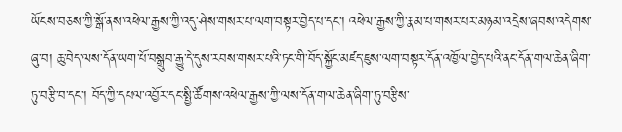ཡོངས་བཅས་ཀྱི་སྒོ་ནས་འཕེལ་རྒྱས་ཀྱི་འདུ་ཤེས་གསར་པ་ལག་བསྟར་བྱེད་པ་དང་། འཕེལ་རྒྱས་ཀྱི་རྣམ་པ་གསར་པར་མཉམ་འདྲེས་ཞབས་འདེགས་ཞུ་བ། ཆུ་བེད་ལས་དོན་ཡག་པོ་བསྒྲུབ་རྒྱུ་དེ་དུས་རབས་གསར་པའི་ཏང་གི་བོད་སྐྱོང་མཛད་ཇུས་ལག་བསྟར་དོན་འཁྱོལ་བྱེད་པའི་ནང་དོན་གལ་ཆེན་ཞིག་ཏུ་བརྩི་བ་དང་། བོད་ཀྱི་དཔལ་འབྱོར་དང་སྤྱི་ཚོགས་འཕེལ་རྒྱས་ཀྱི་ལས་དོན་གལ་ཆེན་ཞིག་ཏུ་བརྩིས་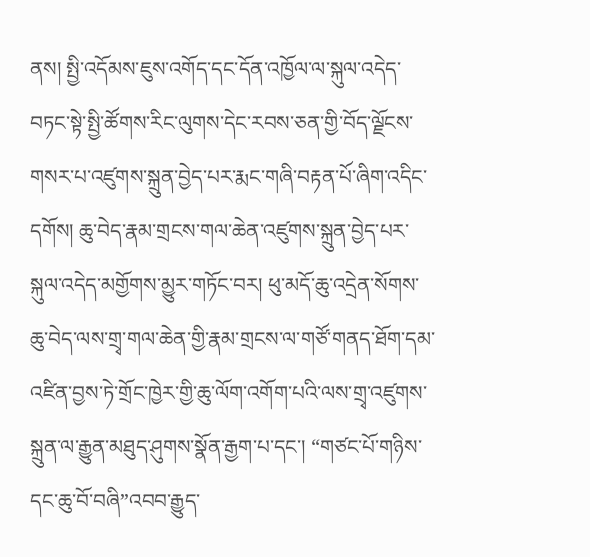ནས། སྤྱི་འདོམས་ཇུས་འགོད་དང་དོན་འཁྱོལ་ལ་སྐུལ་འདེད་བཏང་སྟེ་སྤྱི་ཚོགས་རིང་ལུགས་དེང་རབས་ཅན་གྱི་བོད་ལྗོངས་གསར་པ་འཛུགས་སྐྲུན་བྱེད་པར་རྨང་གཞི་བརྟན་པོ་ཞིག་འདིང་དགོས། ཆུ་བེད་རྣམ་གྲངས་གལ་ཆེན་འཛུགས་སྐྲུན་བྱེད་པར་སྐུལ་འདེད་མགྱོགས་མྱུར་གཏོང་བར། ཕུ་མདོ་ཆུ་འདྲེན་སོགས་ཆུ་བེད་ལས་གྲྭ་གལ་ཆེན་གྱི་རྣམ་གྲངས་ལ་གཙོ་གནད་ཐོག་དམ་འཛིན་བྱས་ཏེ་གྲོང་ཁྱེར་གྱི་ཆུ་ལོག་འགོག་པའི་ལས་གྲྭ་འཛུགས་སྐྲུན་ལ་རྒྱུན་མཐུད་ཤུགས་སྣོན་རྒྱག་པ་དང་། “གཙང་པོ་གཉིས་དང་ཆུ་བོ་བཞི”འབབ་རྒྱུད་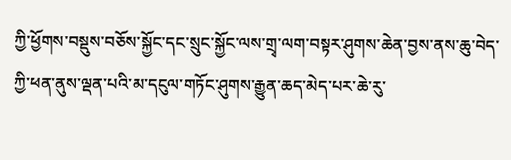ཀྱི་ཕྱོགས་བསྡུས་བཅོས་སྐྱོང་དང་སྲུང་སྐྱོང་ལས་གྲྭ་ལག་བསྟར་ཤུགས་ཆེན་བྱས་ནས་ཆུ་བེད་ཀྱི་ཕན་ནུས་ལྡན་པའི་མ་དངུལ་གཏོང་ཤུགས་རྒྱུན་ཆད་མེད་པར་ཆེ་རུ་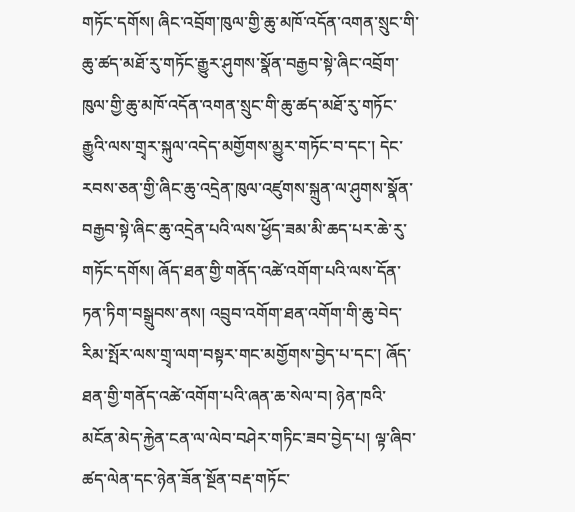གཏོང་དགོས། ཞིང་འབྲོག་ཁུལ་གྱི་ཆུ་མཁོ་འདོན་འགན་སྲུང་གི་ཆུ་ཚད་མཐོ་རུ་གཏོང་རྒྱུར་ཤུགས་སྣོན་བརྒྱབ་སྟེ་ཞིང་འབྲོག་ཁུལ་གྱི་ཆུ་མཁོ་འདོན་འགན་སྲུང་གི་ཆུ་ཚད་མཐོ་རུ་གཏོང་རྒྱུའི་ལས་གྲྭར་སྐུལ་འདེད་མགྱོགས་མྱུར་གཏོང་བ་དང་། དེང་རབས་ཅན་གྱི་ཞིང་ཆུ་འདྲེན་ཁུལ་འཛུགས་སྐྲུན་ལ་ཤུགས་སྣོན་བརྒྱབ་སྟེ་ཞིང་ཆུ་འདྲེན་པའི་ལས་ཕྱོད་ཟམ་མི་ཆད་པར་ཆེ་རུ་གཏོང་དགོས། ཞོད་ཐན་གྱི་གནོད་འཚེ་འགོག་པའི་ལས་དོན་ཏན་ཏིག་བསྒྲུབས་ནས། འབྲུབ་འགོག་ཐན་འགོག་གི་ཆུ་བེད་རིམ་སྤོར་ལས་གྲྭ་ལག་བསྟར་གང་མགྱོགས་བྱེད་པ་དང་། ཞོད་ཐན་གྱི་གནོད་འཚེ་འགོག་པའི་ཞན་ཆ་སེལ་བ། ཉེན་ཁའི་མངོན་མེད་རྐྱེན་ངན་ལ་ལེབ་བཤེར་གཏིང་ཟབ་བྱེད་པ། ལྟ་ཞིབ་ཚད་ལེན་དང་ཉེན་ཟོན་སྔོན་བརྡ་གཏོང་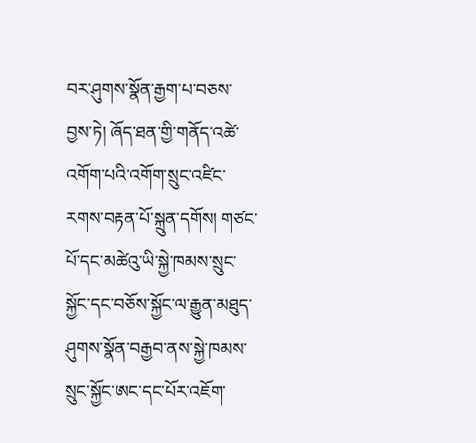བར་ཤུགས་སྣོན་རྒྱག་པ་བཅས་བྱས་ཏེ། ཞོད་ཐན་གྱི་གནོད་འཚེ་འགོག་པའི་འགོག་སྲུང་འཛིང་རགས་བརྟན་པོ་སྐྲུན་དགོས། གཙང་པོ་དང་མཚེའུ་ཡི་སྐྱེ་ཁམས་སྲུང་སྐྱོང་དང་བཅོས་སྐྱོང་ལ་རྒྱུན་མཐུད་ཤུགས་སྣོན་བརྒྱབ་ནས་སྐྱེ་ཁམས་སྲུང་སྐྱོང་ཨང་དང་པོར་འཇོག་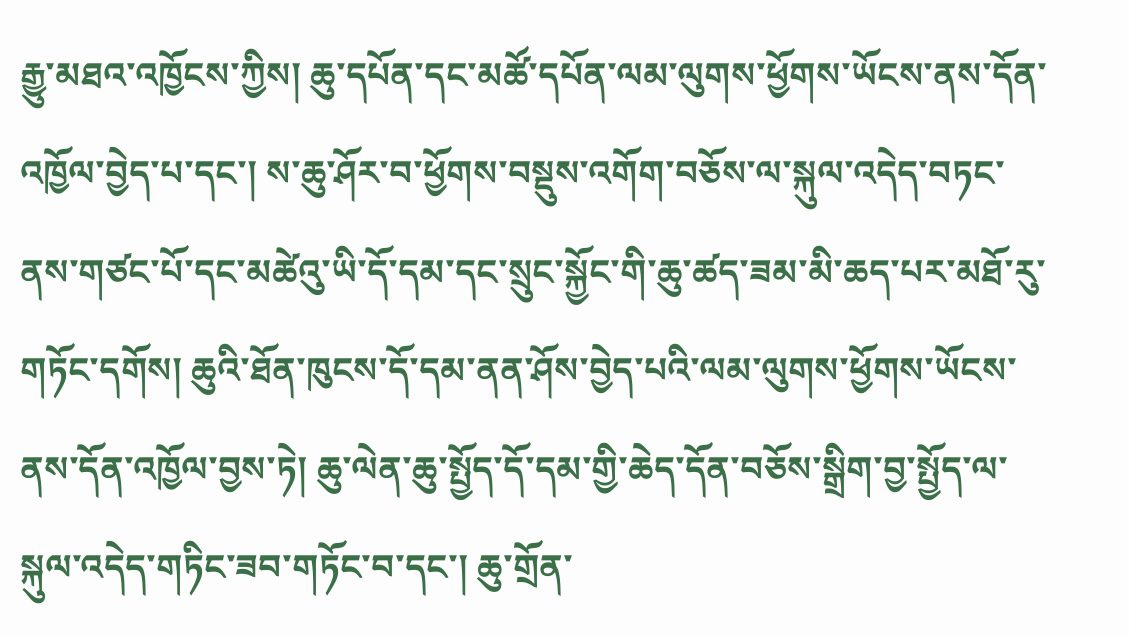རྒྱུ་མཐའ་འཁྱོངས་ཀྱིས། ཆུ་དཔོན་དང་མཚོ་དཔོན་ལམ་ལུགས་ཕྱོགས་ཡོངས་ནས་དོན་འཁྱོལ་བྱེད་པ་དང་། ས་ཆུ་ཤོར་བ་ཕྱོགས་བསྡུས་འགོག་བཅོས་ལ་སྐུལ་འདེད་བཏང་ནས་གཙང་པོ་དང་མཚེའུ་ཡི་དོ་དམ་དང་སྲུང་སྐྱོང་གི་ཆུ་ཚད་ཟམ་མི་ཆད་པར་མཐོ་རུ་གཏོང་དགོས། ཆུའི་ཐོན་ཁུངས་དོ་དམ་ནན་ཤོས་བྱེད་པའི་ལམ་ལུགས་ཕྱོགས་ཡོངས་ནས་དོན་འཁྱོལ་བྱས་ཏེ། ཆུ་ལེན་ཆུ་སྤྱོད་དོ་དམ་གྱི་ཆེད་དོན་བཅོས་སྒྲིག་བྱ་སྤྱོད་ལ་སྐུལ་འདེད་གཏིང་ཟབ་གཏོང་བ་དང་། ཆུ་གྲོན་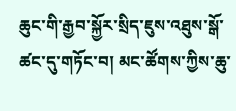ཆུང་གི་རྒྱབ་སྐྱོར་སྲིད་ཇུས་འཐུས་སྒོ་ཚང་དུ་གཏོང་བ། མང་ཚོགས་ཀྱིས་ཆུ་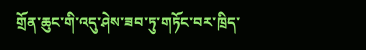གྲོན་ཆུང་གི་འདུ་ཤེས་ཟབ་ཏུ་གཏོང་བར་ཁྲིད་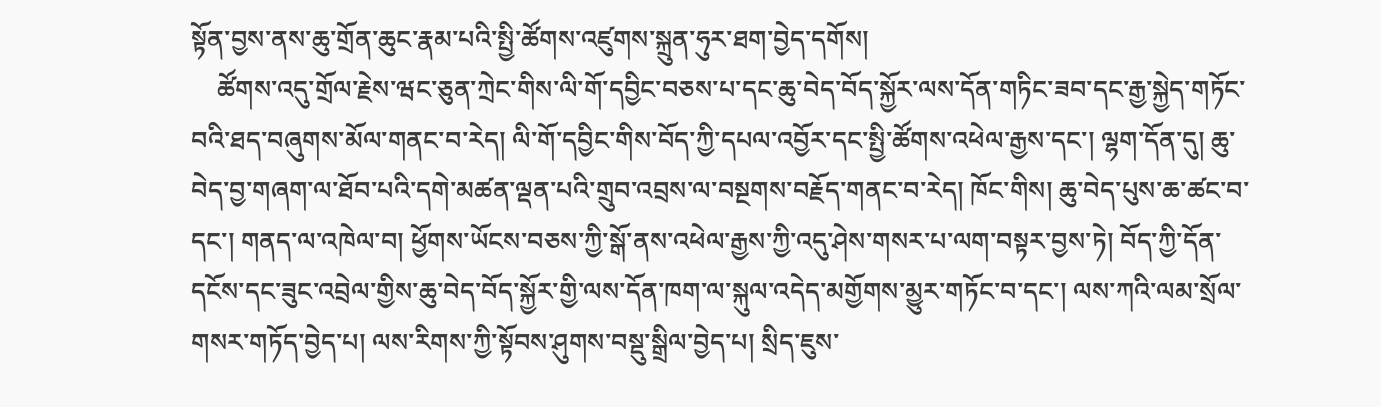སྟོན་བྱས་ནས་ཆུ་གྲོན་ཆུང་རྣམ་པའི་སྤྱི་ཚོགས་འཛུགས་སྐྲུན་ཧུར་ཐག་བྱེད་དགོས།
    ཚོགས་འདུ་གྲོལ་རྗེས་ཝང་ཅུན་ཀྲེང་གིས་ལི་གོ་དབྱིང་བཅས་པ་དང་ཆུ་བེད་བོད་སྐྱོར་ལས་དོན་གཏིང་ཟབ་དང་རྒྱ་སྐྱེད་གཏོང་བའི་ཐད་བཞུགས་མོལ་གནང་བ་རེད། ལི་གོ་དབྱིང་གིས་བོད་ཀྱི་དཔལ་འབྱོར་དང་སྤྱི་ཚོགས་འཕེལ་རྒྱས་དང་། ལྷག་དོན་དུ། ཆུ་བེད་བྱ་གཞག་ལ་ཐོབ་པའི་དགེ་མཚན་ལྡན་པའི་གྲུབ་འབྲས་ལ་བསྔགས་བརྗོད་གནང་བ་རེད། ཁོང་གིས། ཆུ་བེད་པུས་ཆ་ཚང་བ་དང་། གནད་ལ་འཁེལ་བ། ཕྱོགས་ཡོངས་བཅས་ཀྱི་སྒོ་ནས་འཕེལ་རྒྱས་ཀྱི་འདུ་ཤེས་གསར་པ་ལག་བསྟར་བྱས་ཏེ། བོད་ཀྱི་དོན་དངོས་དང་ཟུང་འབྲེལ་གྱིས་ཆུ་བེད་བོད་སྐྱོར་གྱི་ལས་དོན་ཁག་ལ་སྐུལ་འདེད་མགྱོགས་མྱུར་གཏོང་བ་དང་། ལས་ཀའི་ལམ་སྲོལ་གསར་གཏོད་བྱེད་པ། ལས་རིགས་ཀྱི་སྟོབས་ཤུགས་བསྡུ་སྒྲིལ་བྱེད་པ། སྲིད་ཇུས་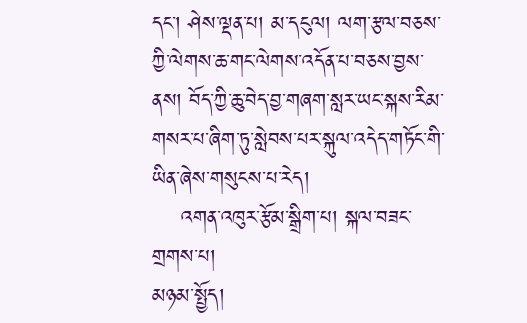དང་། ཤེས་ལྡན་པ། མ་དངུལ། ལག་རྩལ་བཅས་ཀྱི་ལེགས་ཆ་གང་ལེགས་འདོན་པ་བཅས་བྱས་ནས། བོད་ཀྱི་ཆུ་བེད་བྱ་གཞག་སླར་ཡང་སྐས་རིམ་གསར་པ་ཞིག་ཏུ་སླེབས་པར་སྐུལ་འདེད་གཏོང་གི་ཡིན་ཞེས་གསུངས་པ་རེད།
    འགན་འཁུར་རྩོམ་སྒྲིག་པ། སྐལ་བཟང་གྲགས་པ།
མཉམ་སྤྱོད།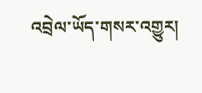འབྲེལ་ཡོད་གསར་འགྱུར།